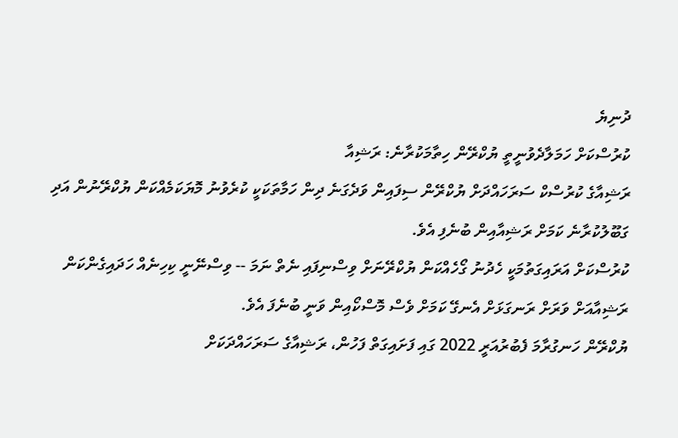ދުނިޔެ
ކުރުސްކަށް ހަމަލާދެވުނީތީ ޔުކްރޭން ހިތާމަކުރާނެ: ރަޝިއާ
ރަޝިއާގެ ކުރުސްކް ސަރަހައްދަށް ޔުކްރޭން ސިފައިން ވަދެގަނެ ދިން ހަމާތަކަކީ ކުރެވުނު މޮޔަކަމެއްކަން ޔުކްރޭނުން އަދި ގަބޫލުކުރާނެ ކަމަށް ރަޝިއާއިން ބުނެފި އެވެ.
ކުރުސްކަށް އަރައިގަތުމަކީ ހެދުނު ގޯހެއްކަން ޔުކްރޭނަށް ވިސްނިފައި ނެތް ނަމަ -- ވިސްނޭނީ ކިހިނެއް ހަދައިގެންކަން ރަޝިއާއަށް ވަރަށް ރަނގަޅަށް އެނގޭ ކަމަށް ވެސް މޮސްކޯއިން ވަނީ ބުނެފަ އެވެ.
ޔުކްރޭން ހަނގުރާމަ ފެބުރުއަރީ 2022 ގައި ފަށައިގަތް ފަހުން، ރަޝިއާގެ ސަރަހައްދަކަށް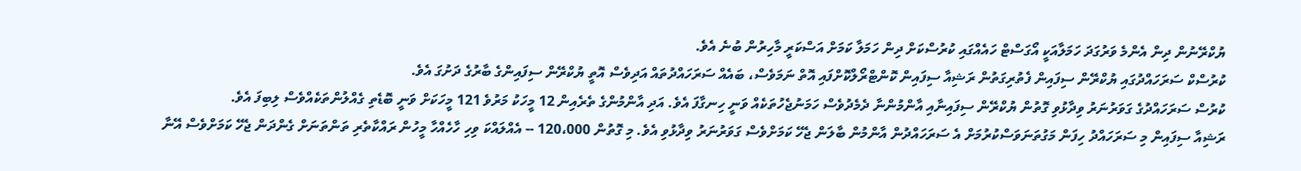ޔުކްރޭނުން ދިން އެންމެ ވަރުގަދަ ހަމަލާއަކީ އޯގަސްޓް ހައެއްގައި ކުރުސްކަށް ދިން ހަމަލާ ކަމަށް އަސްކަރީ މާހިރުން ބުނެ އެވެ.
ކުރުސްކް ސަރަހައްދުގައި ޔުކްރޭން ސިފައިން ފެތުރިގަތުން ރަޝިއާ ސިފައިން ކޮންޓްރޯލްކޮށްފައި އޮތް ނަމަވެސް، ބައެއް ސަރަހައްދުތައް އަދިވެސް އޮތީ ޔުކްރޭން ސިފައިންގެ ބާރުގެ ދަށުގަ އެވެ.
ކުރުސް ސަރަހައްދުގެ ގަވަރުނަރު ވިދާޅުވި ގޮތުން ޔުކްރޭން ސިފައިނާއި އާންމުންނާ ދެމެދުވެސް ހަމަނުޖެހުތަކެއް ވަނީ ހިނގާފަ އެވެ. އަދި އާންމުންގެ ތެރެއިން 12 މީހަކު މަރުވެ 121 މީހަކަށް ވަނީ ބޮޑެތި ގެއްލުންތަކެއްވެސް ލިބިފަ އެވެ.
ރަޝިއާ ސިފައިން މި ސަރަހައްދު ހިފަން މަގުތަނަވަސްކުރުމަށް އެ ސަރަހައްދުން އާންމުން ބާލަން ޖެހޭ ކަމަށްވެސް ގަވަރުނަރު ވިދާޅުވި އެވެ. މި ގޮތުން 120،000 -- އެއްލައްކަ ވިހި ހާހެއްހާ މީހުން ރައްކާތެރި ތަންތަނަށް ގެންދަން ޖެހޭ ކަމަށްވެސް އޭނާ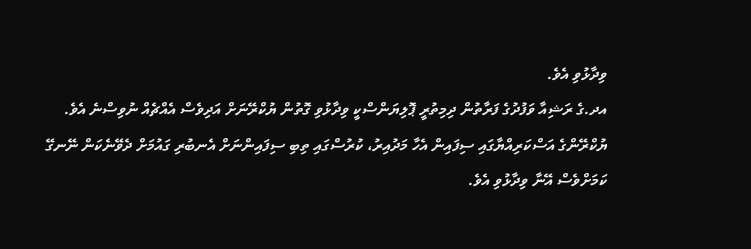ވިދާޅުވި އެވެ.
އދ.ގެ ރަޝިއާ ވަފުދުގެ ފަރާތުން ދިމިތުރީ ޕޮލިޔަންސްކީ ވިދާޅުވި ގޮތުން ޔުކްރޭނަށް އަދިވެސް އެއްޗެއް ނުވިސްނެ އެވެ.
ޔުކްރޭންގެ އަސްކަރިއްޔާގައި ސިފައިން އެހާ މަދުއިރު، ކުރުސްގައި ތިބި ސިފައިންނަށް އެނބުރި ގައުމަށް ދެވޭނެކަން ނޭނގޭ ކަމަށްވެސް އޭނާ ވިދާޅުވި އެވެ.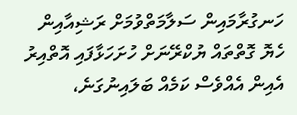ހަނގުރާމައިން ސަލާމަތްވުމަށް ރަޝިއާއިން ހެޔޮ ގޮތްތައް ޔުކްރޭނަށް ހުށަހަޅާފައި އޮތްއިރު އެއިން އެއްވެސް ކަމެއް ބަލައިނުގަނެ،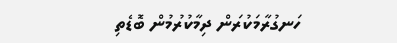ހަނގުރާމަކުރަން ދިމާކުރުމުން ބޮޑެތި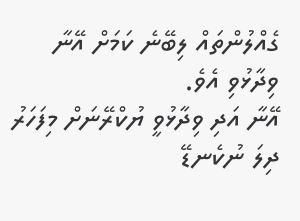ގެއްލުންތައް ލިބޭނެ ކަމަށް އޭނާ ވިދާޅުވި އެވެ.
އޭނާ އަދި ވިދާޅުވީ ޔުކްރޭނަށް މިފަހަރު ދިލަ ނުކެނޑޭ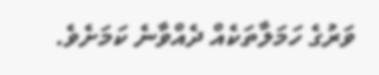ވަރުގެ ހަމަލާތަކެއް ދެއްވާނެ ކަމަށެވެ.